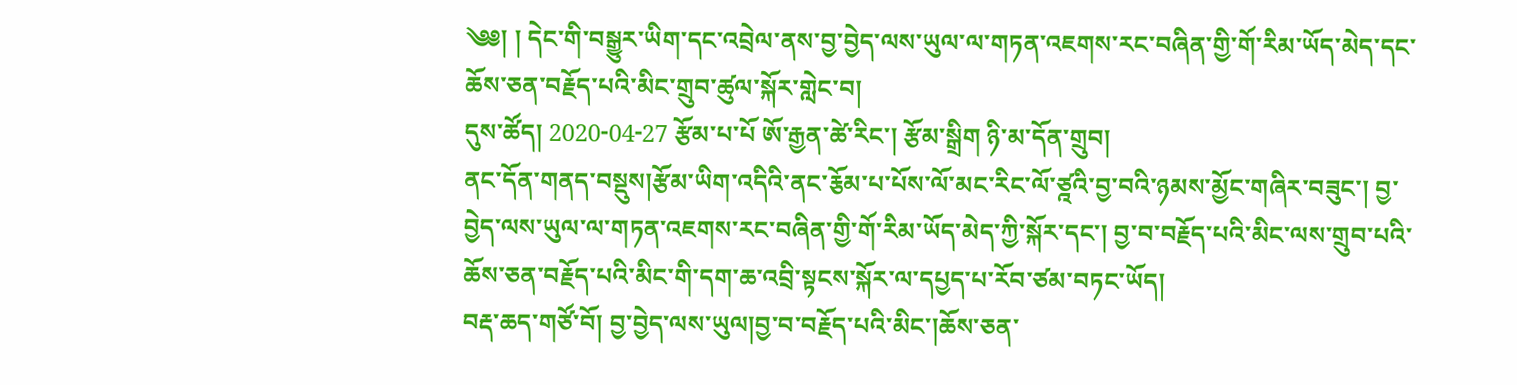༄༅། ། དེང་གི་བསྒྱུར་ཡིག་དང་འབྲེལ་ནས་བྱ་བྱེད་ལས་ཡུལ་ལ་གཏན་འཇགས་རང་བཞིན་གྱི་གོ་རིམ་ཡོད་མེད་དང་ཆོས་ཅན་བརྗོད་པའི་མིང་གྲུབ་ཚུལ་སྐོར་གླེང་བ།
དུས་ཚོད། 2020-04-27 རྩོམ་པ་པོ ཨོ་རྒྱན་ཚེ་རིང་། རྩོམ་སྒྲིག ཉི་མ་དོན་གྲུབ།
ནང་དོན་གནད་བསྡུས།རྩོམ་ཡིག་འདིའི་ནང་རྕོམ་པ་པོས་ལོ་མང་རིང་ལོ་ཙྰའི་བྱ་བའི་ཉམས་མྱོང་གཞིར་བཟུང་། བྱ་བྱེད་ལས་ཡུལ་ལ་གཏན་འཇགས་རང་བཞིན་གྱི་གོ་རིམ་ཡོད་མེད་ཀྱི་སྐོར་དང་། བྱ་བ་བརྗོད་པའི་མིང་ལས་གྲུབ་པའི་ཆོས་ཅན་བརྗོད་པའི་མིང་གི་དག་ཆ་འབྲི་སྟངས་སྐོར་ལ་དཔྱད་པ་རོབ་ཙམ་བཏང་ཡོད།
བརྡ་ཆད་གཙོ་བོ། བྱ་བྱེད་ལས་ཡུལ།བྱ་བ་བརྗོད་པའི་མིང་།ཆོས་ཅན་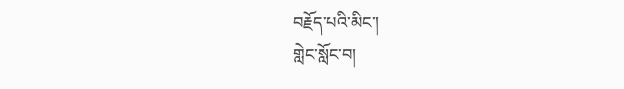བརྗོད་པའི་མིང་།
གླེང་སློང་བ།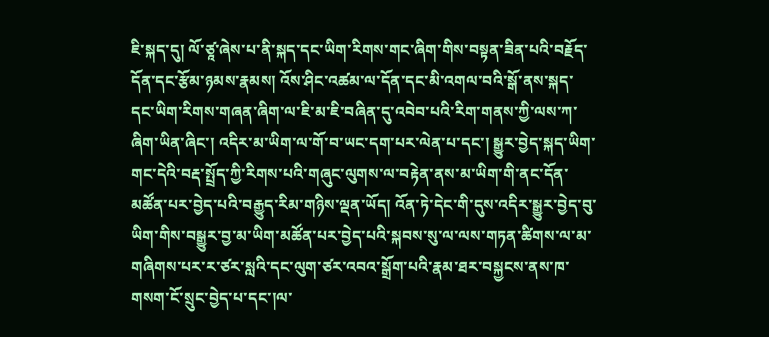ཇི་སྐད་དུ། ལོ་ཙཱ་ཞེས་པ་ནི་སྐད་དང་ཡིག་རིགས་གང་ཞིག་གིས་བསྟན་ཟིན་པའི་བརྗོད་དོན་དང་རྩོམ་ཉམས་རྣམས། འོས་ཤིང་འཚམ་ལ་དོན་དང་མི་འགལ་བའི་སྒོ་ནས་སྐད་དང་ཡིག་རིགས་གཞན་ཞིག་ལ་ཇི་མ་ཇི་བཞིན་དུ་འབེབ་པའི་རིག་གནས་ཀྱི་ལས་ཀ་ཞིག་ཡིན་ཞིང་། འདིར་མ་ཡིག་ལ་གོ་བ་ཡང་དག་པར་ལེན་པ་དང་། སྒྱུར་བྱེད་སྐད་ཡིག་གང་དེའི་བརྡ་སྤྲོད་ཀྱི་རིགས་པའི་གཞུང་ལུགས་ལ་བརྟེན་ནས་མ་ཡིག་གི་ནང་དོན་མཚོན་པར་བྱེད་པའི་བརྒྱུད་རིམ་གཉིས་ལྡན་ཡོད། འོན་ཏེ་དེང་གི་དུས་འདིར་སྒྱུར་བྱེད་བུ་ཡིག་གིས་བསྒྱུར་བྱ་མ་ཡིག་མཚོན་པར་བྱེད་པའི་སྐབས་སུ་ལ་ལས་གཏན་ཚིགས་ལ་མ་གཞིགས་པར་ར་ཙར་སླའི་དང་ལུག་ཙར་འབའ་སྒྲོག་པའི་རྣམ་ཐར་བསྐྱངས་ནས་ཁ་གསག་ངོ་སྲུང་བྱེད་པ་དང་།ལ་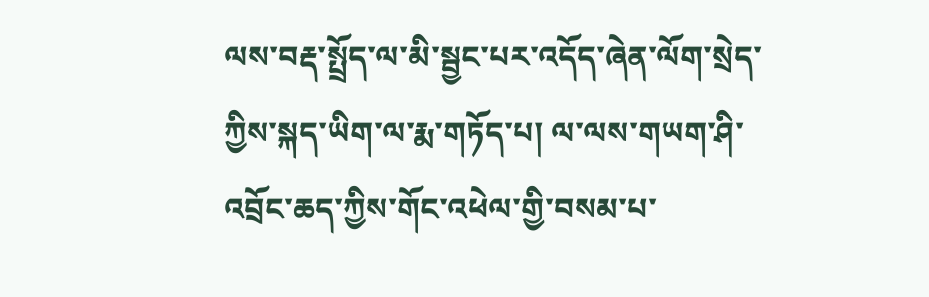ལས་བརྡ་སྤྲོད་ལ་མི་སྦྱང་པར་འདོད་ཞེན་ལོག་སྲེད་ཀྱིས་སྐད་ཡིག་ལ་རྨ་གཏོད་པ། ལ་ལས་གཡག་ཤི་འབྲོང་ཆད་ཀྱིས་གོང་འཕེལ་གྱི་བསམ་པ་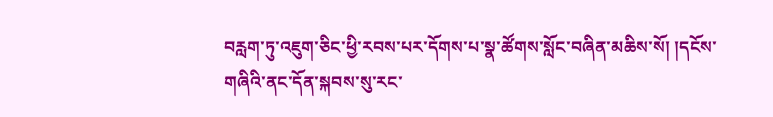བརླག་ཏུ་འཇུག་ཅིང་ཕྱི་རབས་པར་དོགས་པ་སྣ་ཚོགས་སློང་བཞིན་མཆིས་སོ། །དངོས་གཞིའི་ནང་དོན་སྐབས་སུ་རང་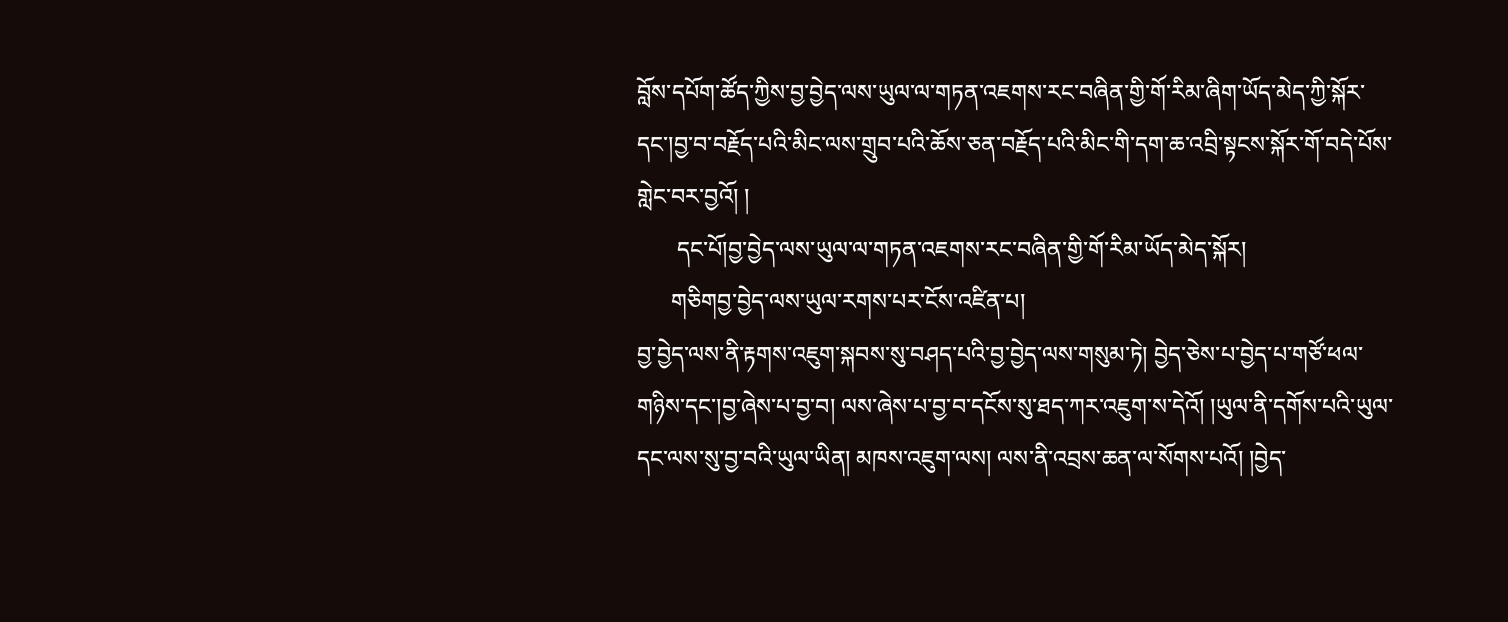བློས་དཔོག་ཚོད་ཀྱིས་བྱ་བྱེད་ལས་ཡུལ་ལ་གཏན་འཇགས་རང་བཞིན་གྱི་གོ་རིམ་ཞིག་ཡོད་མེད་ཀྱི་སྐོར་དང་།བྱ་བ་བརྗོད་པའི་མིང་ལས་གྲུབ་པའི་ཆོས་ཅན་བརྗོད་པའི་མིང་གི་དག་ཆ་འབྲི་སྟངས་སྐོར་གོ་བདེ་པོས་གླེང་བར་བྱའོ། །
       དང་པོ།བྱ་བྱེད་ལས་ཡུལ་ལ་གཏན་འཇགས་རང་བཞིན་གྱི་གོ་རིམ་ཡོད་མེད་སྐོར།
      གཅིགབྱ་བྱེད་ལས་ཡུལ་རགས་པར་ངོས་འཛིན་པ།
བྱ་བྱེད་ལས་ནི་རྟགས་འཇུག་སྐབས་སུ་བཤད་པའི་བྱ་བྱེད་ལས་གསུམ་ཏེ། བྱེད་ཅེས་པ་བྱེད་པ་གཙོ་ཕལ་གཉིས་དང་།བྱ་ཞེས་པ་བྱ་བ། ལས་ཞེས་པ་བྱ་བ་དངོས་སུ་ཐད་ཀར་འཇུག་ས་དེའོ། །ཡུལ་ནི་དགོས་པའི་ཡུལ་དང་ལས་སུ་བྱ་བའི་ཡུལ་ཡིན། མཁས་འཇུག་ལས། ལས་ནི་འབྲས་ཆན་ལ་སོགས་པའོ། །བྱེད་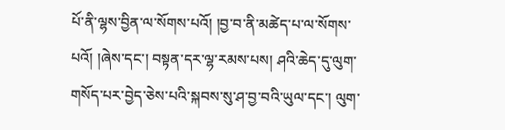པོ་ནི་ལྷས་བྱིན་ལ་སོགས་པའོ། །བྱ་བ་ནི་མཚེད་པ་ལ་སོགས་པའོ། །ཞེས་དང་། བསྟན་དར་ལྷ་རམས་པས། ཤའི་ཆེད་དུ་ལུག་གསོད་པར་བྱེད་ཅེས་པའི་སྐབས་སུ་ཤ་བྱ་བའི་ཡུལ་དང་། ལུག་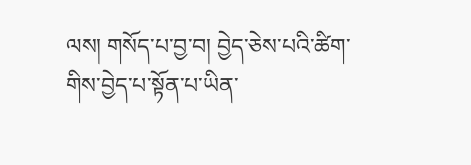ལས། གསོད་པ་བྱ་བ། བྱེད་ཅེས་པའི་ཚིག་གིས་བྱེད་པ་སྟོན་པ་ཡིན་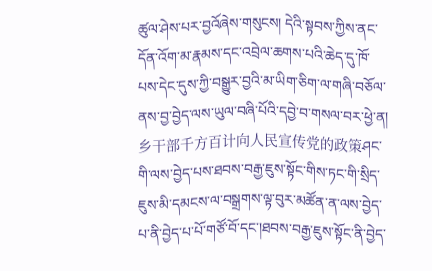ཚུལ་ཤེས་པར་བྱའོཞེས་གསུངས། དེའི་སྟབས་ཀྱིས་ནང་དོན་འོག་མ་རྣམས་དང་འབྲེལ་ཆགས་པའི་ཆེད་དུ་ཁོ་པས་དེང་དུས་ཀྱི་བསྒྱུར་བྱའི་མ་ཡིག་ཅིག་ལ་གཞི་བཅོལ་ནས་བྱ་བྱེད་ལས་ཡུལ་བཞི་པོའི་དབྱེ་བ་གསལ་བར་ཕྱེ་ན།乡干部千方百计向人民宣传党的政策ཤང་གི་ལས་བྱེད་པས་ཐབས་བརྒྱ་ཇུས་སྟོང་གིས་ཏང་གི་སྲིད་ཇུས་མི་དམངས་ལ་བསྒྲགས་ལྟ་བུར་མཚོན་ན་ལས་བྱེད་པ་ནི་བྱེད་པ་པོ་གཙོ་བོ་དང་།ཐབས་བརྒྱ་ཇུས་སྟོང་ནི་བྱེད་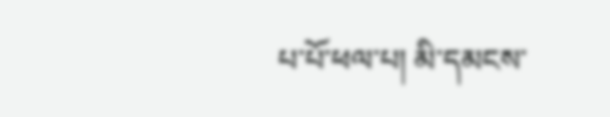པ་པོ་ཕལ་པ། མི་དམངས་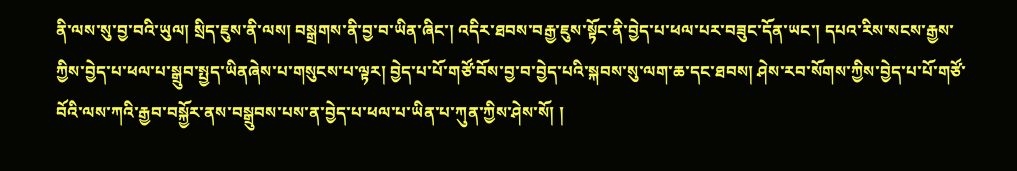ནི་ལས་སུ་བྱ་བའི་ཡུལ། སྲིད་ཇུས་ནི་ལས། བསྒྲགས་ནི་བྱ་བ་ཡིན་ཞིང་། འདིར་ཐབས་བརྒྱ་ཇུས་སྟོང་ནི་བྱེད་པ་ཕལ་པར་བཟུང་དོན་ཡང་། དཔའ་རིས་སངས་རྒྱས་ཀྱིས་བྱེད་པ་ཕལ་པ་སྒྲུབ་སྤྱད་ཡིནཞེས་པ་གསུངས་པ་ལྟར། བྱེད་པ་པོ་གཙོ་བོས་བྱ་བ་བྱེད་པའི་སྐབས་སུ་ལག་ཆ་དང་ཐབས། ཤེས་རབ་སོགས་ཀྱིས་བྱེད་པ་པོ་གཙོ་བོའི་ལས་ཀའི་རྒྱབ་བསྐྱོར་ནས་བསྒྲུབས་པས་ན་བྱེད་པ་ཕལ་པ་ཡིན་པ་ཀུན་ཀྱིས་ཤེས་སོ། །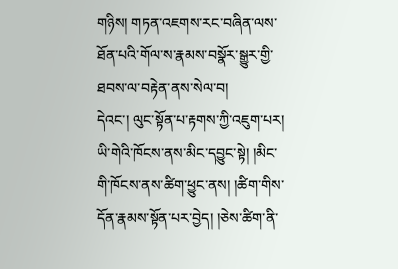གཉིས། གཏན་འཇགས་རང་བཞིན་ལས་ཐོན་པའི་གོལ་ས་རྣམས་བསྣོར་སྒྱུར་གྱི་ཐབས་ལ་བརྟེན་ནས་སེལ་བ།
དེའང་། ལུང་སྟོན་པ་རྟགས་ཀྱི་འཇུག་པར། ཡི་གེའི་ཁོངས་ནས་མིང་དབྱུང་སྟེ། །མིང་གི་ཁོངས་ནས་ཚིག་ཕྱུང་ནས། །ཚིག་གིས་དོན་རྣམས་སྟོན་པར་བྱེད། །ཅེས་ཚིག་ནི་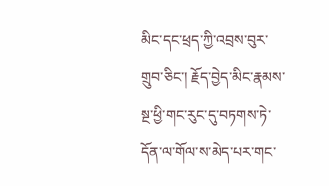མིང་དང་ཕྲད་ཀྱི་འབྲས་བུར་གྲུབ་ཅིང་། རྗོད་བྱེད་མིང་རྣམས་སྔ་ཕྱི་གང་རུང་དུ་བཏགས་ཏེ་དོན་ལ་གོལ་ས་མེད་པར་གང་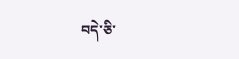བདེ་ཅི་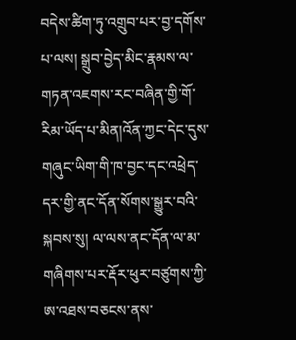བདེས་ཚིག་ཏུ་འགྲུབ་པར་བྱ་དགོས་པ་ལས། སྒྲུབ་བྱེད་མིང་རྣམས་ལ་གཏན་འཇགས་རང་བཞིན་གྱི་གོ་རིམ་ཡོད་པ་མིན།འོན་ཀྱང་དེང་དུས་གཞུང་ཡིག་གི་ཁ་བྱང་དང་འཕྲེད་དར་གྱི་ནང་དོན་སོགས་སྒྱུར་བའི་སྐབས་སུ། ལ་ལས་ནང་དོན་ལ་མ་གཞིགས་པར་རྡོར་ཕུར་བཙུགས་ཀྱི་ཨ་འཐས་བཅངས་ནས་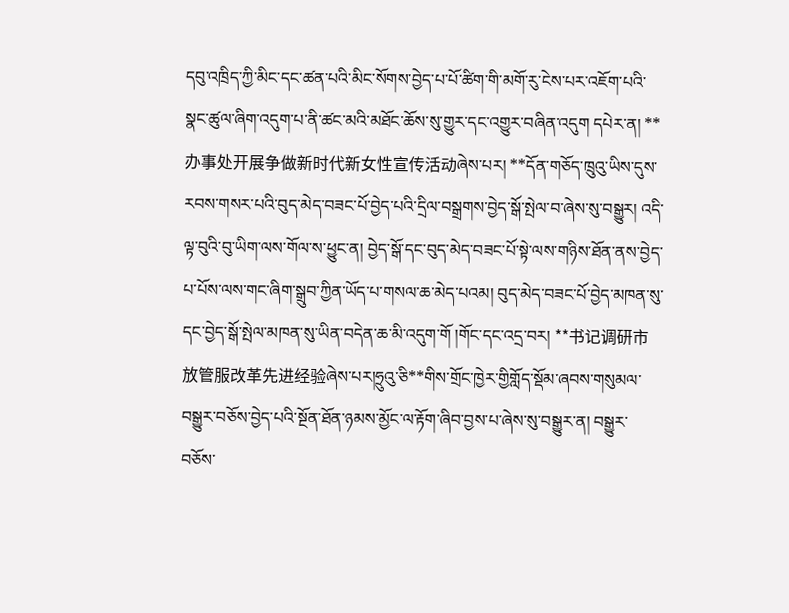དབུ་འཁྲིད་ཀྱི་མིང་དང་ཚན་པའི་མིང་སོགས་བྱེད་པ་པོ་ཚིག་གི་མགོ་རུ་ངེས་པར་འཇོག་པའི་སྣང་ཚུལ་ཞིག་འདུག་པ་ནི་ཚང་མའི་མཐོང་ཆོས་སུ་གྱུར་དང་འགྱུར་བཞིན་འདུག དཔེར་ན། **办事处开展争做新时代新女性宣传活动ཞེས་པར། **དོན་གཅོད་ཁྲུའུ་ཡིས་དུས་རབས་གསར་པའི་བུད་མེད་བཟང་པོ་བྱེད་པའི་དྲིལ་བསྒྲགས་བྱེད་སྒོ་སྤེལ་བ་ཞེས་སུ་བསྒྱུར། འདི་ལྟ་བུའི་བུ་ཡིག་ལས་གོལ་ས་ཕྱུང་ན། བྱེད་སྒོ་དང་བུད་མེད་བཟང་པོ་སྟེ་ལས་གཉིས་ཐོན་ནས་བྱེད་པ་པོས་ལས་གང་ཞིག་སྒྲུབ་ཀྱིན་ཡོད་པ་གསལ་ཆ་མེད་པའམ། བུད་མེད་བཟང་པོ་བྱེད་མཁན་སུ་དང་བྱེད་སྒོ་སྤེལ་མཁན་སུ་ཡིན་བདེན་ཆ་མི་འདུག་གོ །གོང་དང་འདྲ་བར། **书记调研市放管服改革先进经验ཞེས་པར།ཧྲུའུ་ཅི**གིས་གྲོང་ཁྱེར་གྱིགློད་སྡོམ་ཞབས་གསུམལ་བསྒྱུར་བཅོས་བྱེད་པའི་སྔོན་ཐོན་ཉམས་མྱོང་ལ་རྟོག་ཞིབ་བྱས་པ་ཞེས་སུ་བསྒྱུར་ན། བསྒྱུར་བཅོས་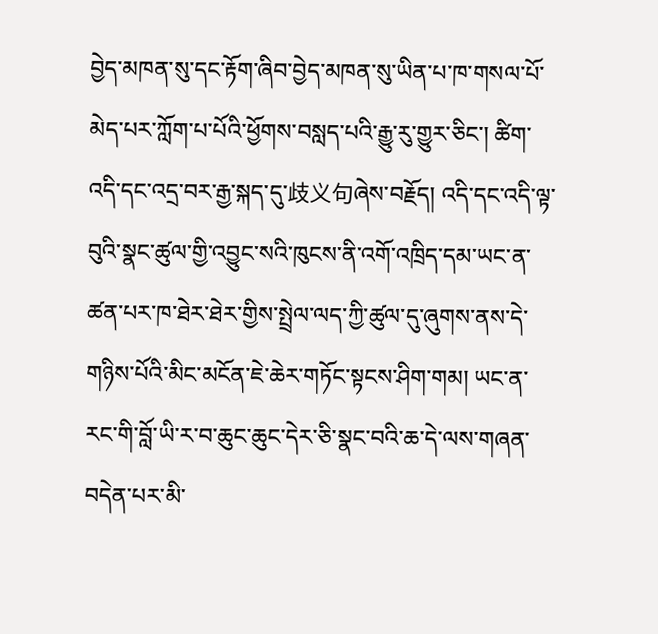བྱེད་མཁན་སུ་དང་རྟོག་ཞིབ་བྱེད་མཁན་སུ་ཡིན་པ་ཁ་གསལ་པོ་མེད་པར་ཀློག་པ་པོའི་ཕྱོགས་བསླད་པའི་རྒྱུ་རུ་གྱུར་ཅིང་། ཚིག་འདི་དང་འདྲ་བར་རྒྱ་སྐད་དུ་歧义句ཞེས་བརྗོད། འདི་དང་འདི་ལྟ་བུའི་སྣང་ཚུལ་གྱི་འབྱུང་སའི་ཁུངས་ནི་འགོ་འཁྲིད་དམ་ཡང་ན་ཚན་པར་ཁ་ཐེར་ཐེར་གྱིས་སྤྲེལ་ལད་ཀྱི་ཚུལ་དུ་ཞུགས་ནས་དེ་གཉིས་པོའི་མིང་མངོན་ཇེ་ཆེར་གཏོང་སྟངས་ཤིག་གམ། ཡང་ན་རང་གི་བློ་ཡི་ར་བ་ཆུང་ཆུང་དེར་ཅི་སྣང་བའི་ཆ་དེ་ལས་གཞན་བདེན་པར་མི་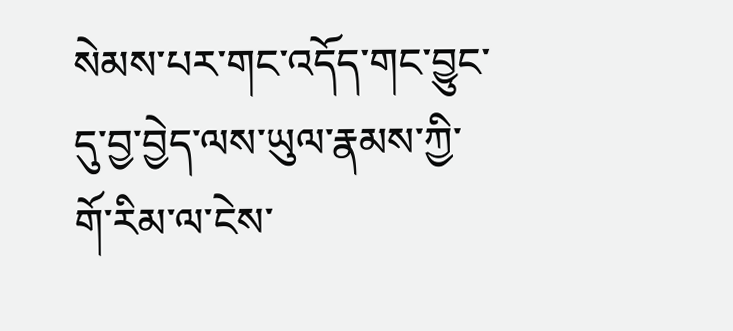སེམས་པར་གང་འདོད་གང་བྱུང་དུ་བྱ་བྱེད་ལས་ཡུལ་རྣམས་ཀྱི་གོ་རིམ་ལ་ངེས་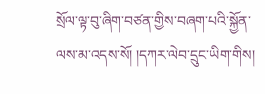སྲོལ་ལྟ་བུ་ཞིག་བཙན་གྱིས་བཞག་པའི་སྐྱོན་ལས་མ་འདས་སོ། །དཀར་ལེབ་དྲུང་ཡིག་གིས།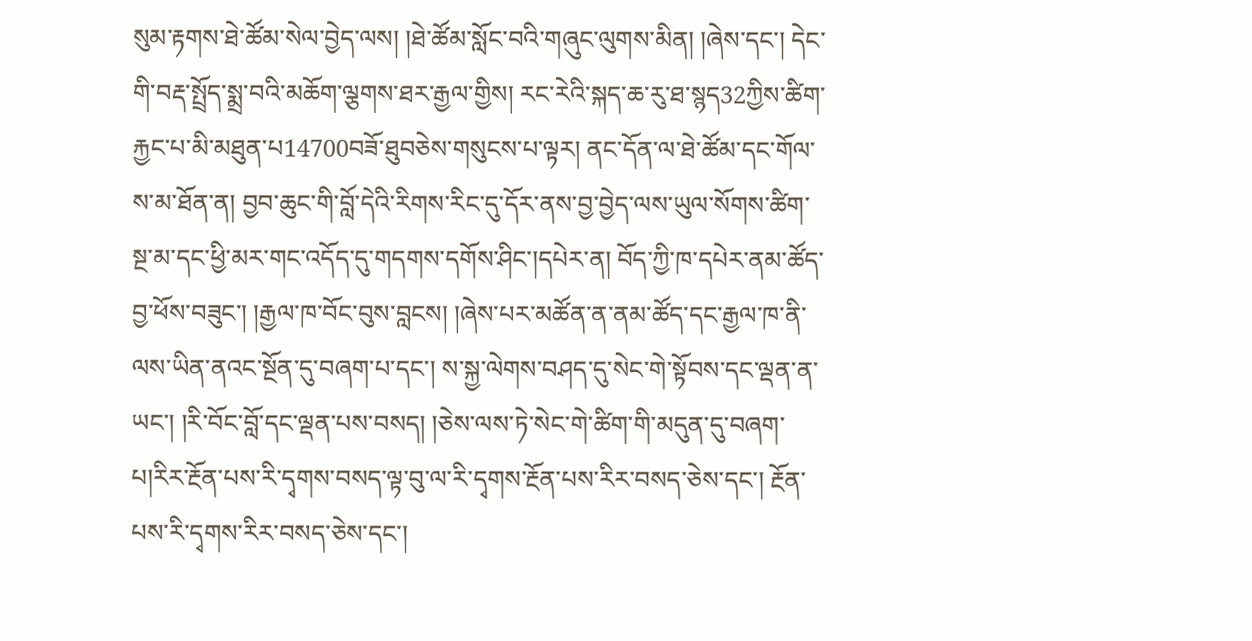སུམ་རྟགས་ཐེ་ཚོམ་སེལ་བྱེད་ལས། །ཐེ་ཚོམ་སློང་བའི་གཞུང་ལུགས་མིན། །ཞེས་དང་། དེང་གི་བརྡ་སྤྲོད་སྨྲ་བའི་མཆོག་ལྕགས་ཐར་རྒྱལ་གྱིས། རང་རེའི་སྐད་ཆ་རུ་ཐ་སྙད32ཀྱིས་ཚིག་རྐྱང་པ་མི་མཐུན་པ14700བཟོ་ཐུབཅེས་གསུངས་པ་ལྟར། ནང་དོན་ལ་ཐེ་ཚོམ་དང་གོལ་ས་མ་ཐོན་ན། བྱབ་ཆུང་གི་བློ་དེའི་རིགས་རིང་དུ་དོར་ནས་བྱ་བྱེད་ལས་ཡུལ་སོགས་ཚིག་སྔ་མ་དང་ཕྱི་མར་གང་འདོད་དུ་གདགས་དགོས་ཤིང་།དཔེར་ན། བོད་ཀྱི་ཁ་དཔེར་ནམ་ཚོད་བྱ་ཕོས་བཟུང་། །རྒྱལ་ཁ་བོང་བུས་བླངས། །ཞེས་པར་མཚོན་ན་ནམ་ཚོད་དང་རྒྱལ་ཁ་ནི་ལས་ཡིན་ནའང་སྔོན་དུ་བཞག་པ་དང་། ས་སྐྱ་ལེགས་བཤད་དུ་སེང་གེ་སྟོབས་དང་ལྡན་ན་ཡང་། །རི་བོང་བློ་དང་ལྡན་པས་བསད། །ཅེས་ལས་ཏེ་སེང་གེ་ཚིག་གི་མདུན་དུ་བཞག་པ།རིར་རྔོན་པས་རི་དྭགས་བསད་ལྟ་བུ་ལ་རི་དྭགས་རྔོན་པས་རིར་བསད་ཅེས་དང་། རྔོན་པས་རི་དྭགས་རིར་བསད་ཅེས་དང་།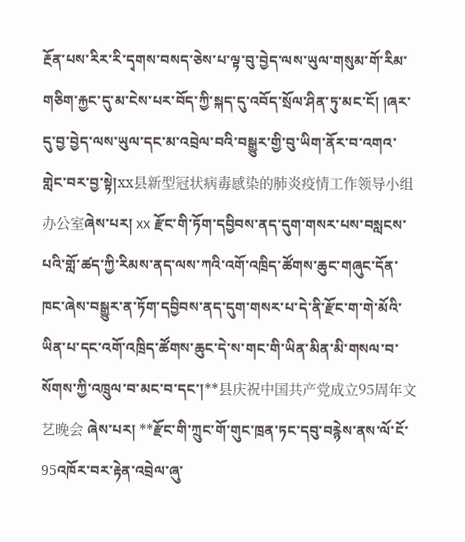རྔོན་པས་རིར་རི་དྭགས་བསད་ཅེས་པ་ལྟ་བུ་བྱེད་ལས་ཡུལ་གསུམ་གོ་རིམ་གཅིག་རྐྱང་དུ་མ་ངེས་པར་བོད་ཀྱི་སྐད་དུ་འབོད་སྲོལ་ཤིན་ཏུ་མང་ངོ། །ཞར་དུ་བྱ་བྱེད་ལས་ཡུལ་དང་མ་འབྲེལ་བའི་བསྒྱུར་གྱི་བུ་ཡིག་ནོར་བ་འགའ་གླེང་བར་བྱ་སྟེ།xx县新型冠状病毒感染的肺炎疫情工作领导小组办公室ཞེས་པར། xx རྫོང་གི་ཏོག་དབྱིབས་ནད་དུག་གསར་པས་བསླངས་པའི་གློ་ཚད་ཀྱི་རིམས་ནད་ལས་ཀའི་འགོ་འཁྲིད་ཚོགས་ཆུང་གཞུང་དོན་ཁང་ཞེས་བསྒྱུར་ན་ཏོག་དབྱིབས་ནད་དུག་གསར་པ་དེ་ནི་རྫོང་ག་གེ་མོའི་ཡིན་པ་དང་འགོ་འཁྲིད་ཚོགས་ཆུང་དེ་ས་གང་གི་ཡིན་མིན་མི་གསལ་བ་སོགས་ཀྱི་འཁྲུལ་བ་མང་བ་དང་།**县庆祝中国共产党成立95周年文艺晚会 ཞེས་པར། **རྫོང་གི་ཀྲུང་གོ་གུང་ཁྲན་ཏང་དབུ་བརྙེས་ནས་ལོ་ངོ་95འཁོར་བར་རྟེན་འབྲེལ་ཞུ་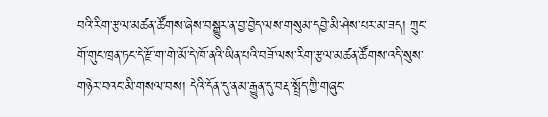བའི་རིག་རྩལ་མཚན་ཚོགས་ཞེས་བསྒྱུར་ན་བྱ་བྱེད་ལས་གསུམ་དབྱེ་མི་ཤེས་པར་མ་ཟད། ཀྲུང་གོ་གུང་ཁྲན་ཏང་དེ་རྫོ་ག་གེ་མོ་དེ་ཁོ་ནའི་ཡིན་པའི་བཟོ་ལས་རིག་རྩལ་མཚན་ཚོགས་འདི་སུས་གཉེར་བའང་མི་གསལ་བས། དེའི་དོན་དུ་ནམ་རྒྱུན་དུ་བརྡ་སྤྲོད་ཀྱི་གཞུང་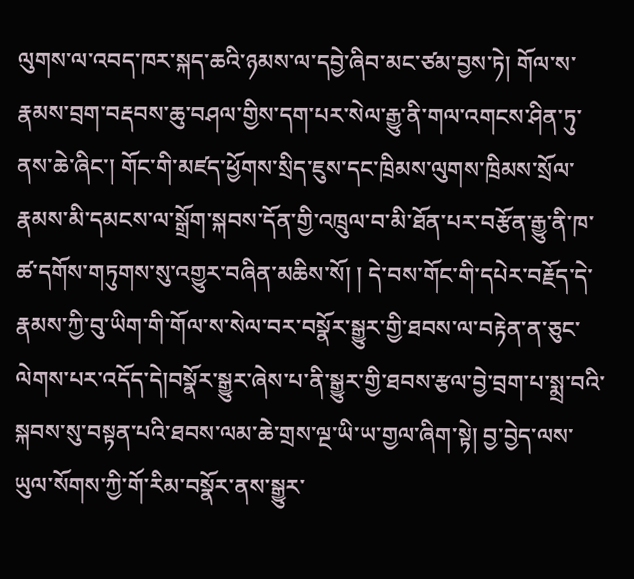ལུགས་ལ་འབད་ཁར་སྐད་ཆའི་ཉམས་ལ་དབྱེ་ཞིབ་མང་ཙམ་བྱས་ཏེ། གོལ་ས་རྣམས་བྲག་བརྡབས་ཆུ་བཤལ་གྱིས་དག་པར་སེལ་རྒྱུ་ནི་གལ་འགངས་ཤིན་ཏུ་ནས་ཆེ་ཞིང་། གོང་གི་མཛད་ཕྱོགས་སྲིད་ཇུས་དང་ཁྲིམས་ལུགས་ཁྲིམས་སྲོལ་རྣམས་མི་དམངས་ལ་སྒྲོག་སྐབས་དོན་གྱི་འཁྲུལ་བ་མི་ཐོན་པར་བརྩོན་རྒྱུ་ནི་ཁ་ཚ་དགོས་གཏུགས་སུ་འགྱུར་བཞིན་མཆིས་སོ། ། དེ་བས་གོང་གི་དཔེར་བརྗོད་དེ་རྣམས་ཀྱི་བུ་ཡིག་གི་གོལ་ས་སེལ་བར་བསྣོར་སྒྱུར་གྱི་ཐབས་ལ་བརྟེན་ན་ཅུང་ལེགས་པར་འདོད་དེ།བསྣོར་སྒྱུར་ཞེས་པ་ནི་སྒྱུར་གྱི་ཐབས་རྩལ་བྱེ་བྲག་པ་སྨྲ་བའི་སྐབས་སུ་བསྟན་པའི་ཐབས་ལམ་ཆེ་གྲས་ལྔ་ཡི་ཡ་གྱལ་ཞིག་སྟེ། བྱ་བྱེད་ལས་ཡུལ་སོགས་ཀྱི་གོ་རིམ་བསྣོར་ནས་སྒྱུར་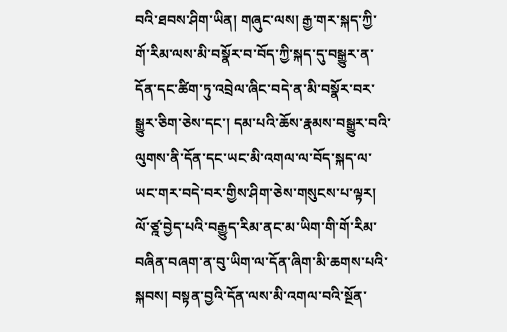བའི་ཐབས་ཤིག་ཡིན། གཞུང་ལས། རྒྱ་གར་སྐད་ཀྱི་གོ་རིམ་ལས་མི་བསྣོར་བ་བོད་ཀྱི་སྐད་དུ་བསྒྱུར་ན་དོན་དང་ཚིག་ཏུ་འབྲེལ་ཞིང་བདེ་ན་མི་བསྣོར་བར་སྒྱུར་ཅིག་ཅེས་དང་། དམ་པའི་ཆོས་རྣམས་བསྒྱུར་བའི་ལུགས་ནི་དོན་དང་ཡང་མི་འགལ་ལ་བོད་སྐད་ལ་ཡང་གར་བདེ་བར་གྱིས་ཤིག་ཅེས་གསུངས་པ་ལྟར། ལོ་ཙྰ་བྱེད་པའི་བརྒྱུད་རིམ་ནང་མ་ཡིག་གི་གོ་རིམ་བཞིན་བཞག་ན་བུ་ཡིག་ལ་དོན་ཞིག་མི་ཆགས་པའི་སྐབས། བསྟན་བྱའི་དོན་ལས་མི་འགལ་བའི་སྔོན་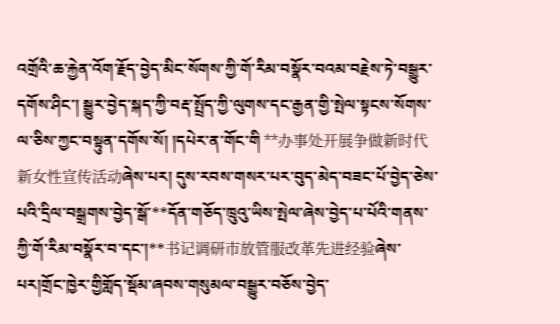འགྲོའི་ཆ་རྐྱེན་འོག་རྗོད་བྱེད་མིང་སོགས་ཀྱི་གོ་རིམ་བསྣོར་བའམ་བརྗེས་ཏེ་བསྒྱུར་དགོས་ཤིང་། སྒྱུར་བྱེད་སྐད་ཀྱི་བརྡ་སྤྲོད་ཀྱི་ལུགས་དང་རྒྱན་གྱི་སྤེལ་སྟངས་སོགས་ལ་ཅིས་ཀྱང་བསྟུན་དགོས་སོ། །དཔེར་ན་གོང་གི **办事处开展争做新时代新女性宣传活动ཞེས་པར། དུས་རབས་གསར་པར་བུད་མེད་བཟང་པོ་བྱེད་ཅེས་པའི་དྲིལ་བསྒྲགས་བྱེད་སྒོ་**དོན་གཅོད་ཁྲུའུ་ཡིས་སྤེལ་ཞེས་བྱེད་པ་པོའི་གནས་ཀྱི་གོ་རིམ་བསྣོར་བ་དང་།**书记调研市放管服改革先进经验ཞེས་པར།གྲོང་ཁྱེར་གྱིགློད་སྡོམ་ཞབས་གསུམལ་བསྒྱུར་བཅོས་བྱེད་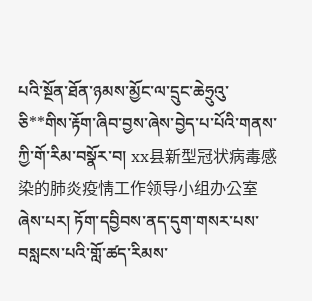པའི་སྔོན་ཐོན་ཉམས་མྱོང་ལ་དྲུང་ཆེཧྲུའུ་ཅི**གིས་རྟོག་ཞིབ་བྱས་ཞེས་བྱེད་པ་པོའི་གནས་ཀྱི་གོ་རིམ་བསྣོར་བ། xx县新型冠状病毒感染的肺炎疫情工作领导小组办公室ཞེས་པར། ཏོག་དབྱིབས་ནད་དུག་གསར་པས་བསླངས་པའི་གློ་ཚད་རིམས་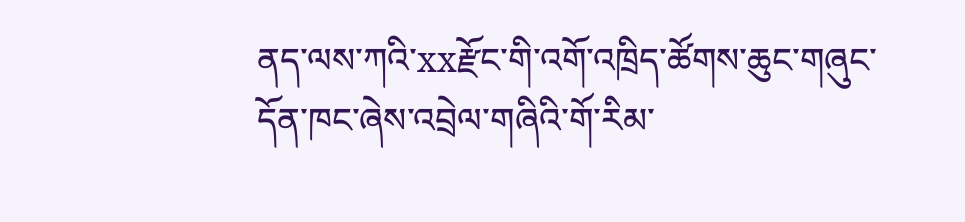ནད་ལས་ཀའི་xxརྫོང་གི་འགོ་འཁྲིད་ཚོགས་ཆུང་གཞུང་དོན་ཁང་ཞེས་འབྲེལ་གཞིའི་གོ་རིམ་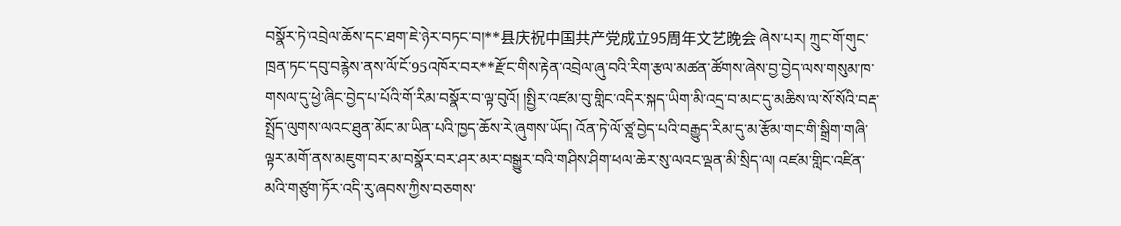བསྣོར་ཏེ་འབྲེལ་ཆོས་དང་ཐག་ཇེ་ཉེར་བཏང་བ།**县庆祝中国共产党成立95周年文艺晚会 ཞེས་པར། ཀྲུང་གོ་གུང་ཁྲན་ཏང་དབུ་བརྙེས་ནས་ལོ་ངོ་95འཁོར་བར**རྫོང་གིས་རྟེན་འབྲེལ་ཞུ་བའི་རིག་རྩལ་མཚན་ཚོགས་ཞེས་བྱ་བྱེད་ལས་གསུམ་ཁ་གསལ་དུ་ཕྱེ་ཞིང་བྱེད་པ་པོའི་གོ་རིམ་བསྣོར་བ་ལྟ་བུའོ། །སྤྱིར་འཛམ་བུ་གླིང་འདིར་སྐད་ཡིག་མི་འདྲ་བ་མང་དུ་མཆིས་ལ་སོ་སོའི་བརྡ་སྤྲོད་ལུགས་ལའང་ཐུན་མོང་མ་ཡིན་པའི་ཁྱད་ཆོས་རེ་ཞུགས་ཡོད། འོན་ཏེ་ལོ་ཙྰ་བྱེད་པའི་བརྒྱུད་རིམ་དུ་མ་རྩོམ་གང་གི་སྒྲིག་གཞི་ལྟར་མགོ་ནས་མཇུག་བར་མ་བསྣོར་བར་ཤར་མར་བསྒྱུར་བའི་གཤིས་ཤིག་ཕལ་ཆེར་སུ་ལའང་ལྡན་མི་སྲིད་ལ། འཛམ་གླིང་འཛིན་མའི་གཙུག་ཏོར་འདི་རུ་ཞབས་ཀྱིས་བཅགས་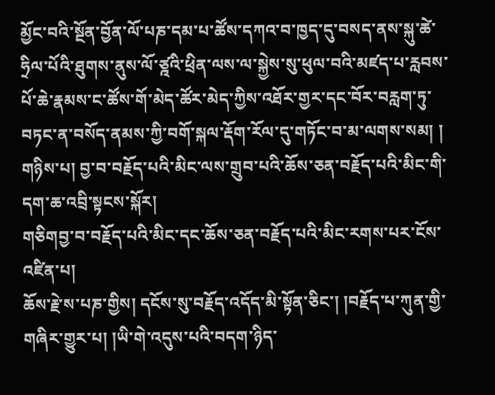མྱོང་བའི་སྔོན་བྱོན་ལོ་པཎ་དམ་པ་ཚོས་དཀའ་བ་ཁྱད་དུ་བསད་ནས་སྐུ་ཚེ་ཧྲིལ་པོའི་ཐུགས་ནུས་ལོ་ཙྰའི་ཕྲིན་ལས་ལ་སྐྱེས་སུ་ཕུལ་བའི་མཛད་པ་རླབས་པོ་ཆེ་རྣམས་ང་ཚོས་གོ་མེད་ཚོར་མེད་ཀྱིས་འཐོར་གྱར་དང་བོར་བརླག་ཏུ་བཏང་ན་བསོད་ནམས་ཀྱི་བགོ་སྐལ་རྡོག་རོལ་དུ་གཏོང་བ་མ་ལགས་སམ། །
གཉིས་པ། བྱ་བ་བརྗོད་པའི་མིང་ལས་གྲུབ་པའི་ཆོས་ཅན་བརྗོད་པའི་མིང་གི་དག་ཆ་འབྲི་སྟངས་སྐོར།
གཅིགབྱ་བ་བརྗོད་པའི་མིང་དང་ཆོས་ཅན་བརྗོད་པའི་མིང་རགས་པར་ངོས་འཛིན་པ།
ཆོས་རྗེ་ས་པཎ་གྱིས། དངོས་སུ་བརྗོད་འདོད་མི་སྟོན་ཅིང་། །བརྗོད་པ་ཀུན་གྱི་གཞིར་གྱུར་པ། །ཡི་གེ་འདུས་པའི་བདག་ཉིད་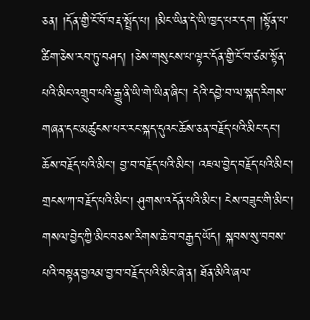ཅན། །དོན་གྱི་ངོ་བོ་བརྡ་སྤྲོད་པ། །མིང་ཡིན་དེ་ཡི་ཁྱད་པར་དག །སྟོན་པ་ཚིག་ཅེས་རབ་ཏུ་བཤད། །ཅེས་གསུངས་པ་ལྟར་དོན་གྱི་ངོ་བ་ཙམ་སྟོན་པའི་མིང་འགྲུབ་པའི་རྒྱུ་ནི་ཡི་གེ་ཡིན་ཞིང་། དེའི་དབྱེ་བ་ལ་སྐད་རིགས་གཞན་དང་མཚུངས་པར་རང་སྐད་དུའང་ཆོས་ཅན་བརྗོད་པའི་མིང་དང་། ཆོས་བརྗོད་པའི་མིང་། བྱ་བ་བརྗོད་པའི་མིང་། འཇལ་བྱེད་བརྗོད་པའི་མིང་། གྲངས་ཀ་བརྗོད་པའི་མིང་། ཤུགས་འདོན་པའི་མིང་། ངེས་བཟུང་གི་མིང་། གསལ་བྱེད་ཀྱི་མིང་བཅས་རིགས་ཆེ་བ་བརྒྱད་ཡོད། སྐབས་སུ་བབས་པའི་བསྟན་བྱའམ་བྱ་བ་བརྗོད་པའི་མིང་ཞེ་ན། ཐོན་མིའི་ཞལ་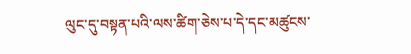ལུང་དུ་བསྟན་པའི་ལས་ཚིག་ཅེས་པ་དེ་དང་མཚུངས་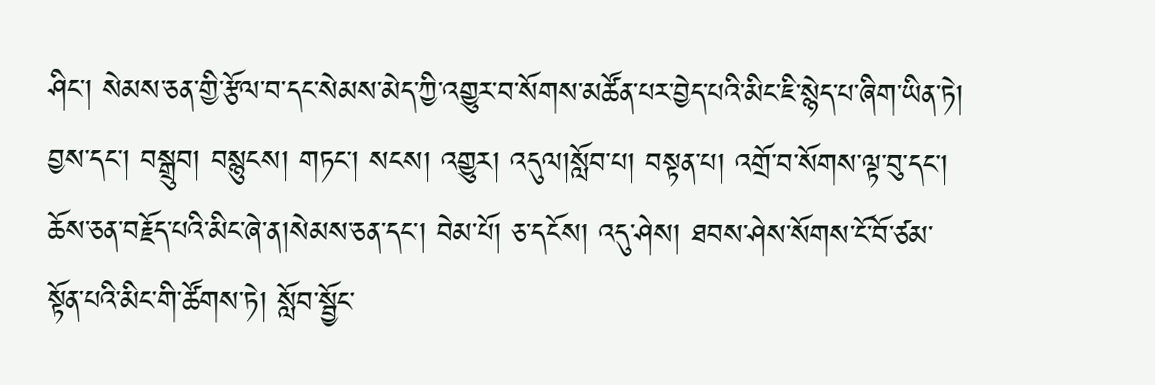ཤིང་། སེམས་ཅན་གྱི་རྩོལ་བ་དང་སེམས་མེད་ཀྱི་འགྱུར་བ་སོགས་མཚོན་པར་བྱེད་པའི་མིང་ཇི་སྙེད་པ་ཞིག་ཡིན་ཏེ། བྱས་དང་། བསྒྲུབ། བསྙུངས། གཏང་། སངས། འགྱུར། འདུལ།སློབ་པ། བསྟན་པ། འགྲོ་བ་སོགས་ལྟ་བུ་དང་། ཆོས་ཅན་བརྗོད་པའི་མིང་ཞེ་ན།སེམས་ཅན་དང་། བེམ་པོ། ཅ་དངོས། འདུ་ཤེས། ཐབས་ཤེས་སོགས་ངོ་བོ་ཙམ་སྟོན་པའི་མིང་གི་ཚོགས་ཏེ། སློབ་སྦྱོང་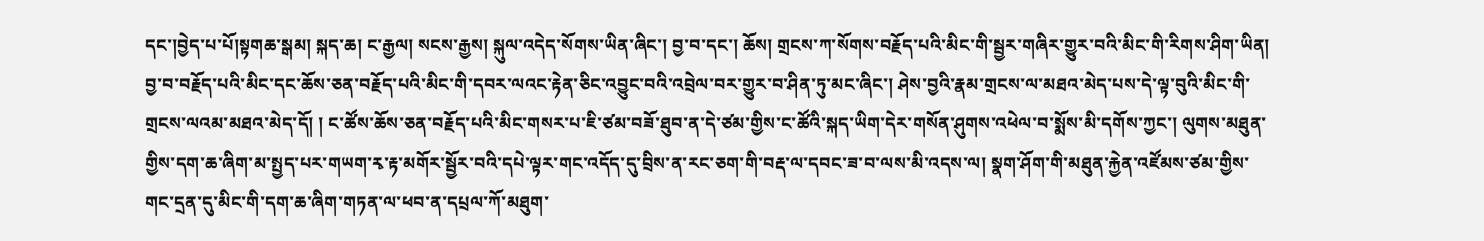དང་།བྱེད་པ་པོ།སྟགཆ་སྒམ། སྐད་ཆ། ང་རྒྱལ། སངས་རྒྱས། སྐུལ་འདེད་སོགས་ཡིན་ཞིང་། བྱ་བ་དང་། ཆོས། གྲངས་ཀ་སོགས་བརྗོད་པའི་མིང་གི་སྦྱར་གཞིར་གྱུར་བའི་མིང་གི་རིགས་ཤིག་ཡིན། བྱ་བ་བརྗོད་པའི་མིང་དང་ཆོས་ཅན་བརྗོད་པའི་མིང་གི་དབར་ལའང་རྟེན་ཅིང་འབྱུང་བའི་འབྲེལ་བར་གྱུར་བ་ཤིན་ཏུ་མང་ཞིང་། ཤེས་བྱའི་རྣམ་གྲངས་ལ་མཐའ་མེད་པས་དེ་ལྟ་བུའི་མིང་གི་གྲངས་ལའམ་མཐའ་མེད་དོ། ། ང་ཚོས་ཆོས་ཅན་བརྗོད་པའི་མིང་གསར་པ་ཇི་ཙམ་བཟོ་ཐུབ་ན་དེ་ཙམ་གྱིས་ང་ཚོའི་སྐད་ཡིག་དེར་གསོན་ཤུགས་འཕེལ་བ་སྨོས་མི་དགོས་ཀྱང་། ལུགས་མཐུན་གྱིས་དག་ཆ་ཞིག་མ་སྤྱད་པར་གཡག་རྭ་རྟ་མགོར་སྦྱོར་བའི་དཔེ་ལྟར་གང་འདོད་དུ་བྲིས་ན་རང་ཅག་གི་བརྡ་ལ་དབང་ཟ་བ་ལས་མི་འདས་ལ། སྣག་ཤོག་གི་མཐུན་རྐྱེན་འཛོམས་ཙམ་གྱིས་གང་དྲན་དུ་མིང་གི་དག་ཆ་ཞིག་གཏན་ལ་ཕབ་ན་དཔྲལ་ཀོ་མཐུག་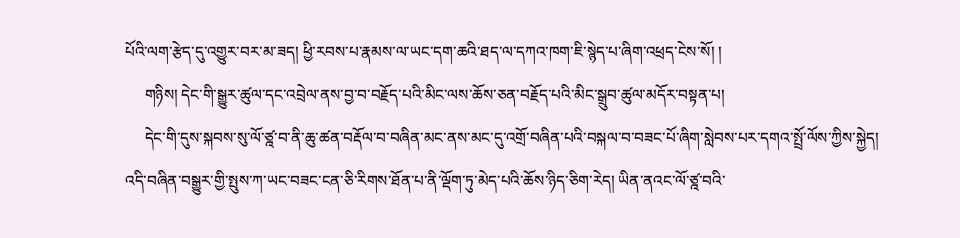པོའི་ལག་རྩེད་དུ་འགྱུར་བར་མ་ཟད། ཕྱི་རབས་པ་རྣམས་ལ་ཡང་དག་ཆའི་ཐད་ལ་དཀའ་ཁག་ཇི་སྙེད་པ་ཞིག་འཕྲད་ངེས་སོ། །
     གཉིས། དེང་གི་སྒྱུར་ཚུལ་དང་འབྲེལ་ནས་བྱ་བ་བརྗོད་པའི་མིང་ལས་ཆོས་ཅན་བརྗོད་པའི་མིང་སྒྲུབ་ཚུལ་མདོར་བསྟན་པ།
     དེང་གི་དུས་སྐབས་སུ་ལོ་ཙྰ་བ་ནི་ཆུ་ཚན་བརྡོལ་བ་བཞིན་མང་ནས་མང་དུ་འགྲོ་བཞིན་པའི་བསྐལ་བ་བཟང་པོ་ཞིག་སླེབས་པར་དགའ་སྤྲོ་ལོས་ཀྱིས་སྐྱེད། འདི་བཞིན་བསྒྱུར་གྱི་སྤུས་ཀ་ཡང་བཟང་ངན་ཅི་རིགས་ཐོན་པ་ནི་ལྡོག་ཏུ་མེད་པའི་ཆོས་ཉིད་ཅིག་རེད། ཡིན་ནའང་ལོ་ཙྰ་བའི་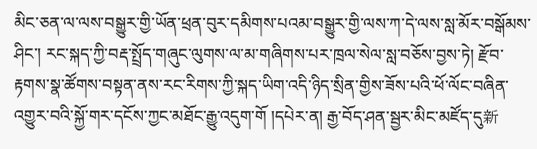མིང་ཅན་ལ་ལས་བསྒྱུར་གྱི་ཡོན་ཕྲན་བུར་དམིགས་པའམ་བསྒྱུར་གྱི་ལས་ཀ་དེ་ལས་སླ་མོར་བསྒོམས་ཤིང་། རང་སྐད་ཀྱི་བརྡ་སྤྲོད་གཞུང་ལུགས་ལ་མ་གཞིགས་པར་ཁྲལ་སེལ་སླ་བཅོས་བྱས་ཏེ། རྫོབ་རྟགས་སྣ་ཚོགས་བསྟན་ནས་རང་རིགས་ཀྱི་སྐད་ཡིག་འདི་ཉིད་སྲིན་གྱིས་ཟོས་པའི་ཕོ་ལོང་བཞིན་འགྱུར་བའི་སྐྱོ་གར་དངོས་ཀྱང་མཐོང་རྒྱུ་འདུག་གོ །དཔེར་ན། རྒྱ་བོད་ཤན་སྦྱར་མིང་མཛོད་དུ新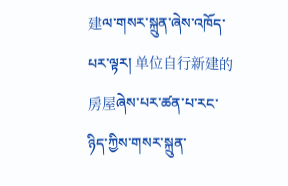建ལ་གསར་སྐྲུན་ཞེས་འཁོད་པར་ལྟར། 单位自行新建的房屋ཞེས་པར་ཚན་པ་རང་ཉིད་ཀྱིས་གསར་སྐྲུན་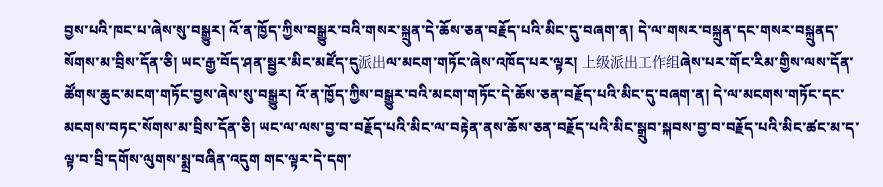བྱས་པའི་ཁང་པ་ཞེས་སུ་བསྒྱུར། འོ་ན་ཁྱོད་ཀྱིས་བསྒྱུར་བའི་གསར་སྐྲུན་དེ་ཆོས་ཅན་བརྗོད་པའི་མིང་དུ་བཞག་ན། དེ་ལ་གསར་བསྐྲུན་དང་གསར་བསྐྲུནད་སོགས་མ་བྲིས་དོན་ཅི། ཡང་རྒྱ་བོད་ཤན་སྦྱར་མིང་མཛོད་དུ派出ལ་མངག་གཏོང་ཞེས་འཁོད་པར་ལྟར། 上级派出工作组ཞེས་པར་གོང་རིམ་གྱིས་ལས་དོན་ཚོགས་ཆུང་མངག་གཏོང་བྱས་ཞེས་སུ་བསྒྱུར། འོ་ན་ཁྱོད་ཀྱིས་བསྒྱུར་བའི་མངག་གཏོང་དེ་ཆོས་ཅན་བརྗོད་པའི་མིང་དུ་བཞག་ན། དེ་ལ་མངགས་གཏོང་དང་མངགས་བཏང་སོགས་མ་བྲིས་དོན་ཅི། ཡང་ལ་ལས་བྱ་བ་བརྗོད་པའི་མིང་ལ་བརྟེན་ནས་ཆོས་ཅན་བརྗོད་པའི་མིང་སྒྲུབ་སྐབས་བྱ་བ་བརྗོད་པའི་མིང་ཚང་མ་ད་ལྟ་བ་བྲི་དགོས་ལུགས་སྨྲ་བཞིན་འདུག གང་ལྟར་དེ་དག་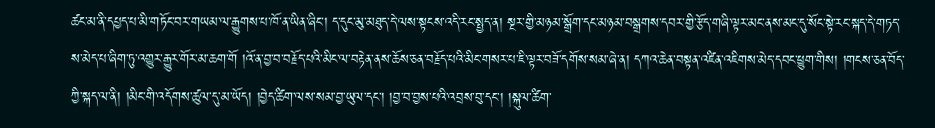ཚང་མ་ནི་དཔྱད་པ་མི་གཏོང་བར་གཡམ་ལ་རྒྱུགས་པ་ཁོ་ན་ཡིན་ཞིང་། ད་དུང་མུ་མཐུད་དེ་ལས་སྟངས་འདི་རང་སྤྱད་ན། སྔར་གྱི་མཉམ་སྒྲོག་དང་མཉམ་བསྒྲགས་དབར་གྱི་རྩོད་གཞི་ལྟར་མང་ནས་མང་དུ་སོང་སྟེ་རང་སྐད་དེ་གཏད་ས་མེད་པ་ཞིག་ཏུ་འགྱུར་རྒྱུར་གོར་མ་ཆག་གོ །འོ་ན་བྱ་བ་བརྗོད་པའི་མིང་ལ་བརྟེན་ནས་ཆོས་ཅན་བརྗོད་པའི་མིང་གསར་པ་ཇི་ལྟར་བཟོ་དགོས་སམ་ཞེ་ན། དཀའ་ཆེན་བསྟན་འཛིན་འཇིགས་མེད་དབང་ཕྱུག་གིས། །གངས་ཅན་བོད་ཀྱི་སྐད་ལ་ནི། །མིང་གི་འདོགས་ཚུལ་དུ་མ་ཡོད། །བྱེད་ཚིག་ལས་སམ་བྱ་ཡུལ་དང་། །བྱ་བ་བྱས་པའི་འབྲས་བུ་དང་། །སྐུལ་ཚིག་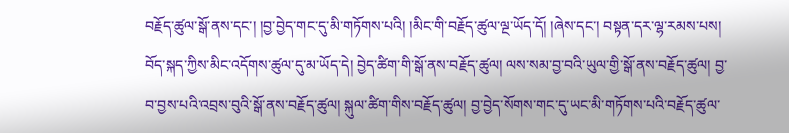བརྗོད་ཚུལ་སྒོ་ནས་དང་། །བྱ་བྱེད་གང་དུ་མི་གཏོགས་པའི། །མིང་གི་བརྗོད་ཚུལ་ལྔ་ཡོད་དོ། །ཞེས་དང་། བསྟན་དར་ལྷ་རམས་པས། བོད་སྐད་ཀྱིས་མིང་འདོགས་ཚུལ་དུ་མ་ཡོད་དེ། བྱེད་ཚིག་གི་སྒོ་ནས་བརྗོད་ཚུལ། ལས་སམ་བྱ་བའི་ཡུལ་གྱི་སྒོ་ནས་བརྗོད་ཚུལ། བྱ་བ་བྱས་པའི་འབྲས་བུའི་སྒོ་ནས་བརྗོད་ཚུལ། སྐུལ་ཚིག་གིས་བརྗོད་ཚུལ། བྱ་བྱེད་སོགས་གང་དུ་ཡང་མི་གཏོགས་པའི་བརྗོད་ཚུལ་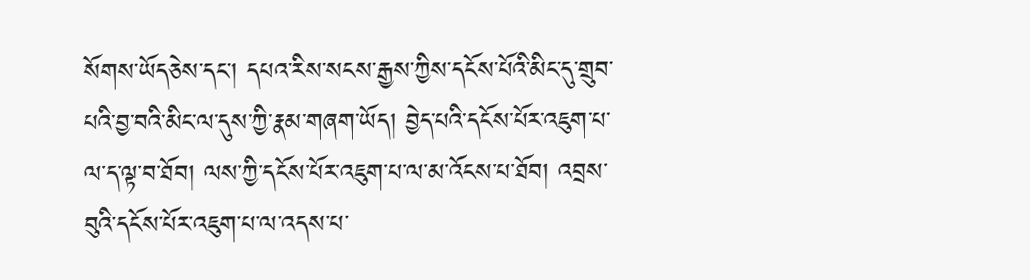སོགས་ཡོདཅེས་དང་། དཔའ་རིས་སངས་རྒྱས་ཀྱིས་དངོས་པོའི་མིང་དུ་གྲུབ་པའི་བྱ་བའི་མིང་ལ་དུས་ཀྱི་རྣམ་གཞག་ཡོད། བྱེད་པའི་དངོས་པོར་འཇུག་པ་ལ་ད་ལྟ་བ་ཐོབ། ལས་ཀྱི་དངོས་པོར་འཇུག་པ་ལ་མ་འོངས་པ་ཐོབ། འབྲས་བུའི་དངོས་པོར་འཇུག་པ་ལ་འདས་པ་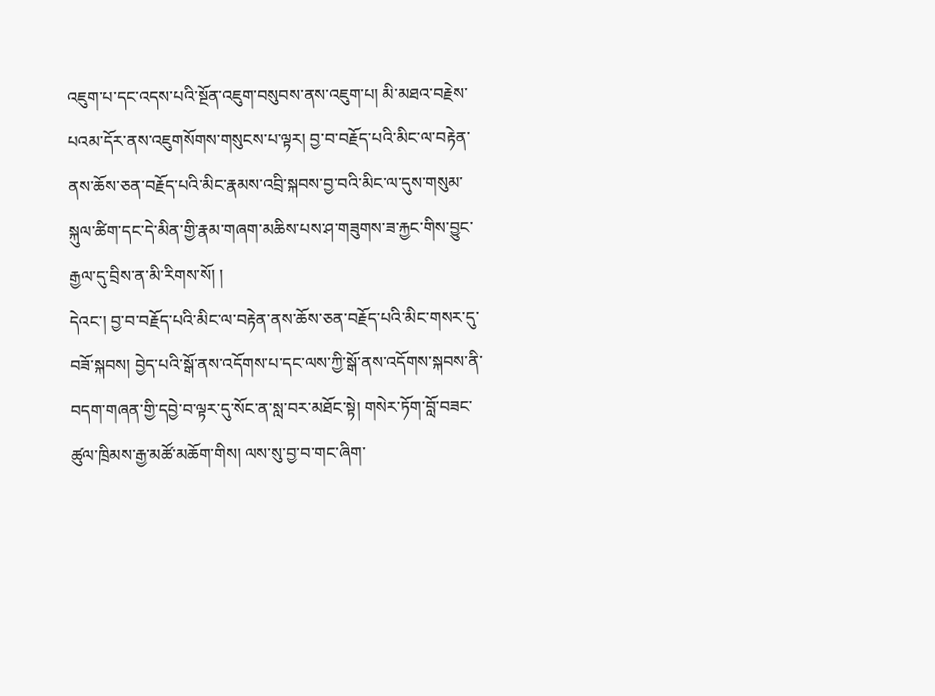འཇུག་པ་དང་འདས་པའི་སྔོན་འཇུག་བསུབས་ནས་འཇུག་པ། མི་མཐའ་བརྗེས་པའམ་དོར་ནས་འཇུགསོགས་གསུངས་པ་ལྟར། བྱ་བ་བརྗོད་པའི་མིང་ལ་བརྟེན་ནས་ཆོས་ཅན་བརྗོད་པའི་མིང་རྣམས་འབྲི་སྐབས་བྱ་བའི་མིང་ལ་དུས་གསུམ་སྐུལ་ཚིག་དང་དེ་མིན་གྱི་རྣམ་གཞག་མཆིས་པས་ཤ་གཟུགས་ཟ་རྐྱང་གིས་བྱུང་རྒྱལ་དུ་བྲིས་ན་མི་རིགས་སོ། །
དེའང་། བྱ་བ་བརྗོད་པའི་མིང་ལ་བརྟེན་ནས་ཆོས་ཅན་བརྗོད་པའི་མིང་གསར་དུ་བཟོ་སྐབས། བྱེད་པའི་སྒོ་ནས་འདོགས་པ་དང་ལས་ཀྱི་སྒོ་ནས་འདོགས་སྐབས་ནི་བདག་གཞན་གྱི་དབྱེ་བ་ལྟར་དུ་སོང་ན་སླ་བར་མཐོང་སྟེ། གསེར་ཏོག་བློ་བཟང་ཚུལ་ཁྲིམས་རྒྱ་མཚོ་མཆོག་གིས། ལས་སུ་བྱ་བ་གང་ཞིག་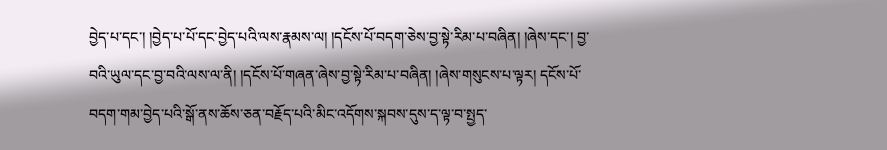བྱེད་པ་དང་། །བྱེད་པ་པོ་དང་བྱེད་པའི་ལས་རྣམས་ལ། །དངོས་པོ་བདག་ཅེས་བྱ་སྟེ་རིམ་པ་བཞིན། །ཞེས་དང་། བྱ་བའི་ཡུལ་དང་བྱ་བའི་ལས་ལ་ནི། །དངོས་པོ་གཞན་ཞེས་བྱ་སྟེ་རིམ་པ་བཞིན། །ཞེས་གསུངས་པ་ལྟར། དངོས་པོ་བདག་གམ་བྱེད་པའི་སྒོ་ནས་ཆོས་ཅན་བརྗོད་པའི་མིང་འདོགས་སྐབས་དུས་ད་ལྟ་བ་སྤྱད་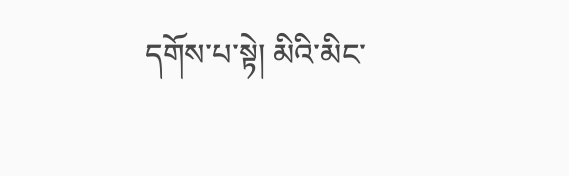དགོས་པ་སྟེ། མིའི་མིང་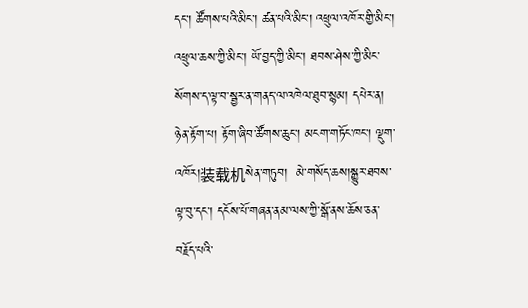དང་། ཚོགས་པའི་མིང་། ཚན་པའི་མིང་། འཕྲུལ་འཁོར་གྱི་མིང་། འཕྲུལ་ཆས་ཀྱི་མིང་། ཡོ་བྱད་ཀྱི་མིང་། ཐབས་ཤེས་ཀྱི་མིང་སོགས་ད་ལྟ་བ་སྦྱར་ན་གནད་ལ་འཁེལ་ཐུབ་སྙམ། དཔེར་ན། ཉེན་རྟོག་པ། རྟོག་ཞིབ་ཚོགས་ཆུང་། མངག་གཏོང་ཁང་། ལྡུག་འཁོར།装载机སེན་གཏུབ།  མེ་གསོད་ཆས།སྒྱུར་ཐབས་ལྟ་བུ་དང་། དངོས་པོ་གཞན་ནམ་ལས་ཀྱི་སྒོ་ནས་ཆོས་ཅན་བརྗོད་པའི་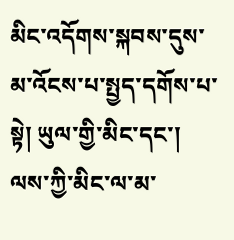མིང་འདོགས་སྐབས་དུས་མ་འོངས་པ་སྤྱད་དགོས་པ་སྟེ། ཡུལ་གྱི་མིང་དང་། ལས་ཀྱི་མིང་ལ་མ་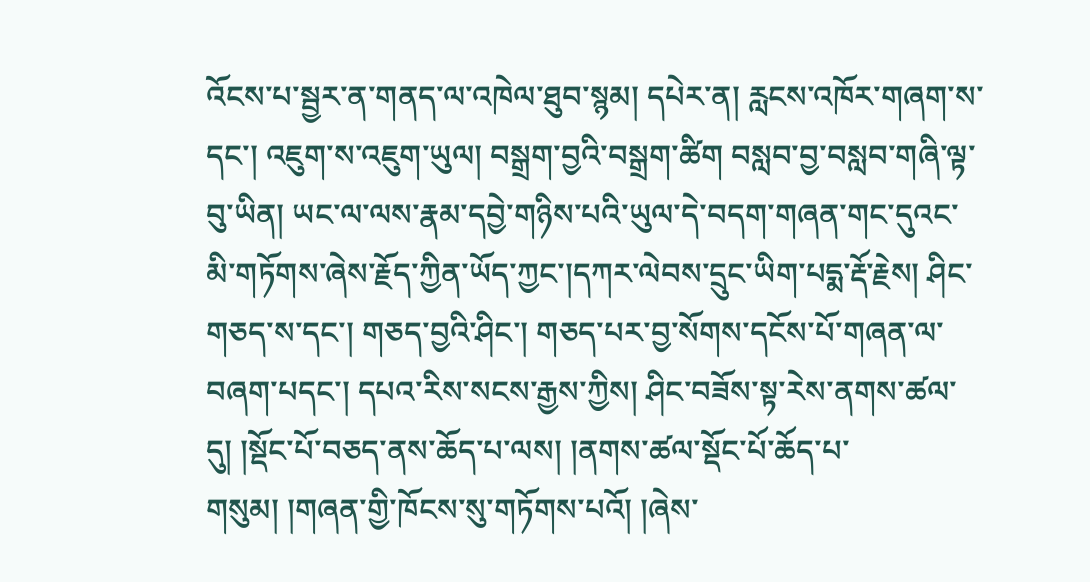འོངས་པ་སྦྱར་ན་གནད་ལ་འཁེལ་ཐུབ་སྙམ། དཔེར་ན། རླངས་འཁོར་གཞག་ས་དང་། འཇུག་ས་འཇུག་ཡུལ། བསྒྲག་བྱའི་བསྒྲག་ཚིག བསླབ་བྱ་བསླབ་གཞི་ལྟ་བུ་ཡིན། ཡང་ལ་ལས་རྣམ་དབྱེ་གཉིས་པའི་ཡུལ་དེ་བདག་གཞན་གང་དུའང་མི་གཏོགས་ཞེས་རྗོད་ཀྱིན་ཡོད་ཀྱང་།དཀར་ལེབས་དྲུང་ཡིག་པདྨ་རྡོ་རྗེས། ཤིང་གཅད་ས་དང་། གཅད་བྱའི་ཤིང་། གཅད་པར་བྱ་སོགས་དངོས་པོ་གཞན་ལ་བཞག་པདང་། དཔའ་རིས་སངས་རྒྱས་ཀྱིས། ཤིང་བཟོས་སྟ་རེས་ནགས་ཚལ་དུ། །སྡོང་པོ་བཅད་ནས་ཆོད་པ་ལས། །ནགས་ཚལ་སྡོང་པོ་ཆོད་པ་གསུམ། །གཞན་གྱི་ཁོངས་སུ་གཏོགས་པའོ། །ཞེས་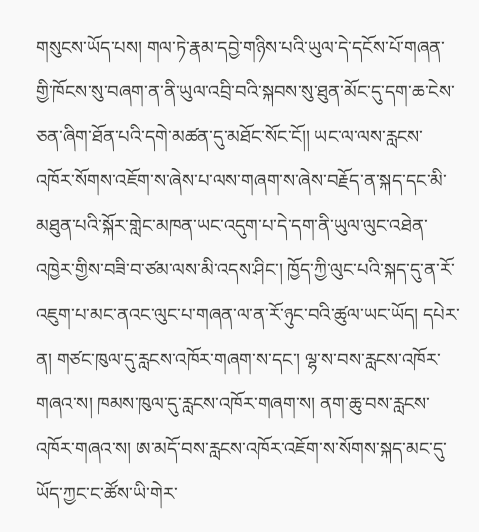གསུངས་ཡོད་པས། གལ་ཏེ་རྣམ་དབྱེ་གཉིས་པའི་ཡུལ་དེ་དངོས་པོ་གཞན་གྱི་ཁོངས་སུ་བཞག་ན་ནི་ཡུལ་འབྲི་བའི་སྐབས་སུ་ཐུན་མོང་དུ་དག་ཆ་ངེས་ཅན་ཞིག་ཐོན་པའི་དགེ་མཚན་དུ་མཐོང་སོང་ངོ།། ཡང་ལ་ལས་རླངས་འཁོར་སོགས་འཇོག་ས་ཞེས་པ་ལས་གཞག་ས་ཞེས་བརྗོད་ན་སྐད་དང་མི་མཐུན་པའི་སྐོར་གླེང་མཁན་ཡང་འདུག་པ་དེ་དག་ནི་ཡུལ་ལུང་འཐེན་འཁྱེར་གྱིས་བཟི་བ་ཙམ་ལས་མི་འདས་ཤིང་། ཁྱོད་ཀྱི་ལུང་པའི་སྐད་དུ་ན་རོ་འཇུག་པ་མང་ནའང་ལུང་པ་གཞན་ལ་ན་རོ་ཉུང་བའི་ཚུལ་ཡང་ཡོད། དཔེར་ན། གཙང་ཁུལ་དུ་རླངས་འཁོར་གཞག་ས་དང་། ལྷ་ས་བས་རླངས་འཁོར་གཞའ་ས། ཁམས་ཁུལ་དུ་རླངས་འཁོར་གཞག་ས། ནག་ཆུ་བས་རླངས་འཁོར་གཞའ་ས། ཨ་མདོ་བས་རླངས་འཁོར་འཇོག་ས་སོགས་སྐད་མང་དུ་ཡོད་ཀྱང་ང་ཚོས་ཡི་གེར་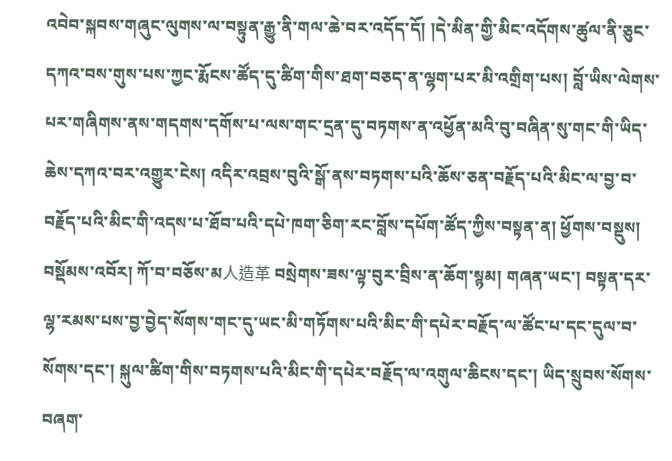འབེབ་སྐབས་གཞུང་ལུགས་ལ་བསྟུན་རྒྱུ་ནི་གལ་ཆེ་བར་འདོད་དོ། །དེ་མིན་གྱི་མིང་འདོགས་ཚུལ་ནི་ཅུང་དཀའ་བས་གུས་པས་ཀྱང་རྨོངས་ཚོད་དུ་ཚིག་གིས་ཐག་བཅད་ན་ལྷག་པར་མི་འགྲིག་པས། བློ་ཡིས་ལེགས་པར་གཞིགས་ནས་གདགས་དགོས་པ་ལས་གང་དྲན་དུ་བཏགས་ན་འཕྱོན་མའི་བུ་བཞིན་སུ་གང་གི་ཡིད་ཆེས་དཀའ་བར་འགྱུར་ངེས། འདིར་འབྲས་བུའི་སྒོ་ནས་བཏགས་པའི་ཆོས་ཅན་བརྗོད་པའི་མིང་ལ་བྱ་བ་བརྗོད་པའི་མིང་གི་འདས་པ་ཐོབ་པའི་དཔེ་ཁག་ཅིག་རང་བློས་དཔོག་ཚོད་ཀྱིས་བསྟན་ན། ཕྱོགས་བསྡུས། བསྡོམས་འབོར། ཀོ་བ་བཅོས་མ人造革 བསྲེགས་ཟས་ལྟ་བུར་བྲིས་ན་ཆོག་སྙམ། གཞན་ཡང་། བསྟན་དར་ལྷ་རམས་པས་བྱ་བྱེད་སོགས་གང་དུ་ཡང་མི་གཏོགས་པའི་མིང་གི་དཔེར་བརྗོད་ལ་ཚོང་པ་དང་དུལ་བ་སོགས་དང་། སྐུལ་ཚིག་གིས་བཏགས་པའི་མིང་གི་དཔེར་བརྗོད་ལ་འགུལ་ཆིངས་དང་། ཡིད་སྲུབས་སོགས་བཞག་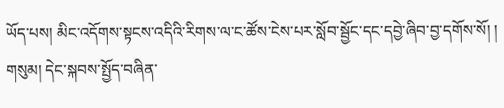ཡོད་པས། མིང་འདོགས་སྟངས་འདིའི་རིགས་ལ་ང་ཚོས་ངེས་པར་སློབ་སྦྱོང་དང་དབྱེ་ཞིབ་བྱ་དགོས་སོ། །
གསུམ། དེང་སྐབས་སྤྱོད་བཞིན་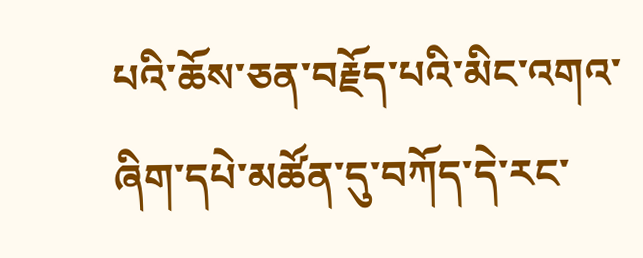པའི་ཆོས་ཅན་བརྗོད་པའི་མིང་འགའ་ཞིག་དཔེ་མཚོན་དུ་བཀོད་དེ་རང་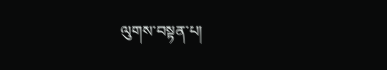ལུགས་བསྟན་པ།